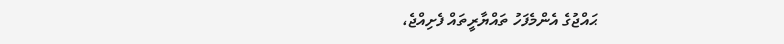ޙައްޖުގެ އެންމެފަހު ތައްޔާރީތައް ފެށިއްޖެ،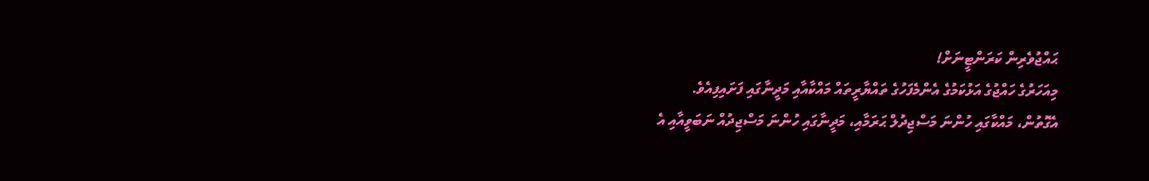ޙައްޖުވެރިން ކަރަންޓީނަށް!
މިއަހަރުގެ ހައްޖުގެ އަޅުކަމުގެ އެންމެފަހުގެ ތައްޔާރީތައް މައްކާއާއި މަދީނާގައި ފަށައިފިއެވެ.
އެގޮތުން، މައްކާގައި ހުންނަ މަސްޖިދުލް ޙަރަމާއި، މަދީނާގައި ހުންނަ މަސްޖިދުއް ނަބަވީއާއި އެ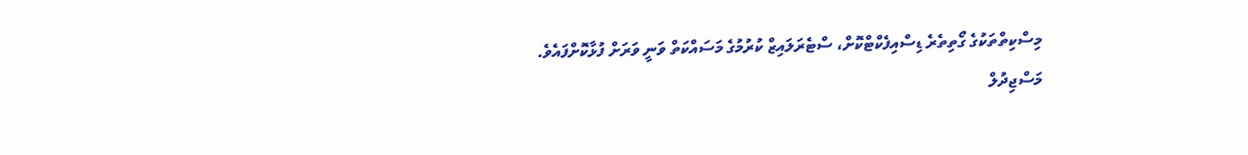މިސްކިތްތަކުގެ ގޯތިތެރެ ޑިސްއިފެކްޓްކޮށް، ސްޓެރަލައިޒް ކުރުމުގެ މަސައްކަތް ވަނީ ވަރަށް ފުޅާކޮށްފައެވެ.
މަސްޖިދުލް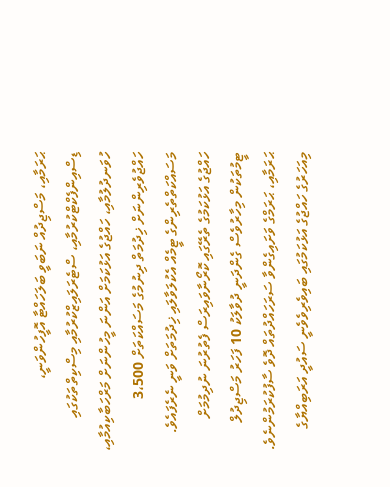ޙަރަމާއި، މަސްޖިދުއް ނަބަވީ ބަލަހައްޓާ އޮފީހުންވަނީ، ޑިސްއިންފެކްޓްކުރުމާއި، ސްޓެރަލައިޒްކުރުމާއި މިސްކިތްތަކުގައި ހުވަނދުލުމާއި، ހައްޖުގެ އަޅުކަމަށް އަންނަ މީހުންނަށް މަރްހަބާކިއުމާއި، ހައްޖުވެރިންނަށް ޚިދުމަތް ދިނުމުގެ މަސައްކަތަށް 3،500 މަސައްކަތްތެރިންގެ ޓީމެއް އެކުލަވާލައި ޚިދުމަތަށް ވަނީ ނެރެފައެވެ.
ހައްޖުގެ އަޅުކަމުގެ ތެރޭގައި ކޮރޯނާވައިރަސް ފެތުރުނަ ނުދިމުމަށް ޓީމުތަކުން މިހާރުވެސް ގެންދަނީ ދުވާލަކު 10 ފަހަރު މަސްޖިދުލް ޙަރަމާއި، ޙަރަމްގެ ވަށައިގެންވާ ސަރަހައްދުތައް ދޮވެ ސާފުކުރަމުންނެވެ.
މިއަހަރުގެ ހައްޖުގެ އަޅުކަމުގައި ބައިވެރިވެވެނީ ސައުދީ އަރަބިއްޔާގެ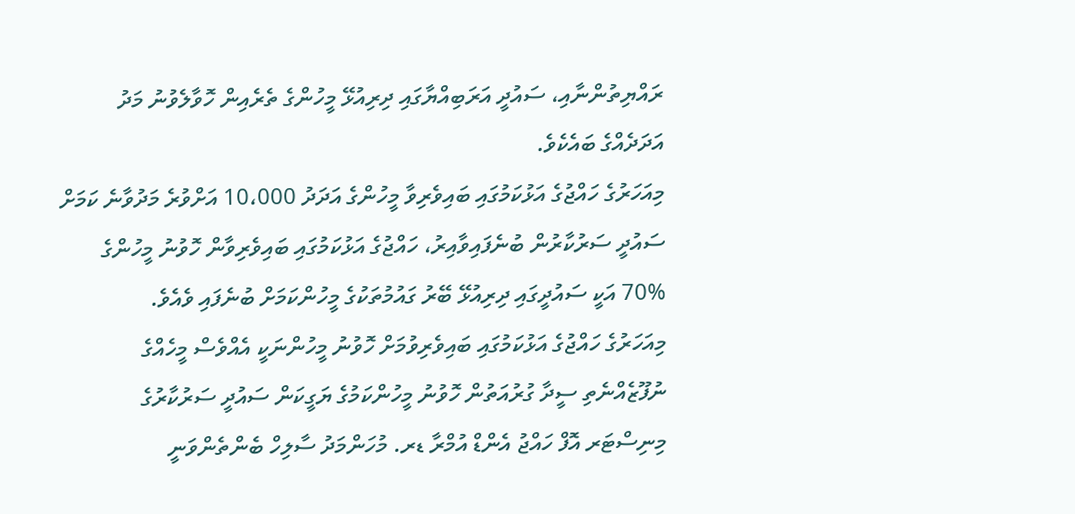ރައްޔިތުންނާއި، ސައުދީ އަރަބިއްޔާގައި ދިރިއުޅޭ މީހުންގެ ތެރެއިން ހޮވާލެވުނު މަދު އަދަދެއްގެ ބައެކެވެ.
މިއަހަރުގެ ހައްޖުގެ އަޅުކަމުގައި ބައިވެރިވާ މީހުންގެ އަދަދު 10،000 އަށްވުރެ މަދުވާނެ ކަމަށް ސައުދީ ސަރުކާރުން ބުނެފައިވާއިރު، ހައްޖުގެ އަޅުކަމުގައި ބައިވެރިވާން ހޮވުނު މީހުންގެ %70 އަކީ ސައުދީގައި ދިރިއުޅޭ ބޭރު ގައުމުތަކުގެ މީހުންކަމަށް ބުނެފައި ވެއެވެ.
މިއަހަރުގެ ހައްޖުގެ އަޅުކަމުގައި ބައިވެރިވުމަށް ހޮވުނު މީހުންނަކީ އެއްވެސް މީހެއްގެ ނުފޫޒެއްނެތި ސީދާ ގުރުއަތުން ހޮވުނު މީހުންކަމުގެ ޔަގީކަން ސައުދީ ސަރުކާރުގެ މިނިސްޓަރ އޮފް ހައްޖު އެންޑް އުމްރާ ޑރ. މުހަންމަދު ސާލިހް ބެންތެންވަނީ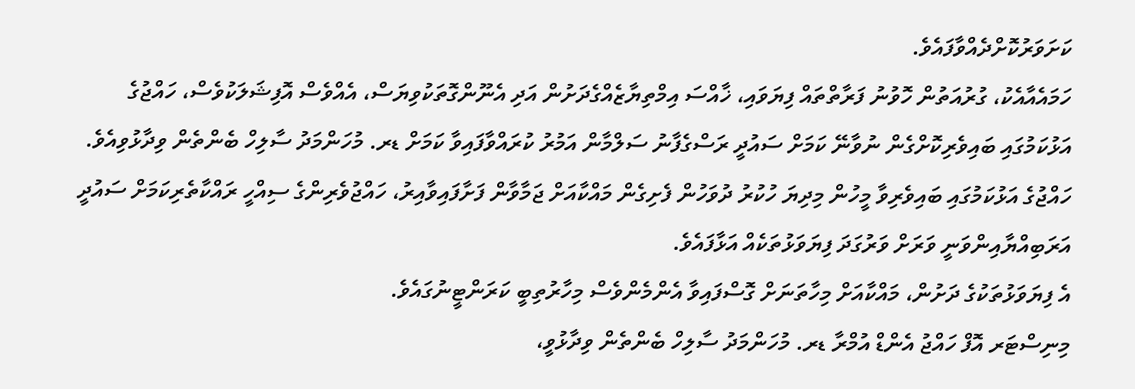ކަށަވަރުކޮށްދެއްވާފައެވެ.
ހަމައެއާއެކު، ގުރުއަތުން ހޮވުނު ފަރާތްތައް ފިޔަވައި، ޚާއްސަ އިމްތިޔާޒެއްގެދަށުން އަދި އެނޫންގޮތަކުވިޔަސް، އެއްވެސް އޮފިޝަލަކުވެސް، ހައްޖުގެ އަޅުކަމުގައި ބައިވެރިކޮށްގެން ނުވާނޭ ކަމަށް ސައުދީ ރަސްގެފާނު ސަލްމާން އަމުރު ކުރައްވާފައިވާ ކަމަށް ޑރ. މުހަންމަދު ސާލިހް ބެންތެން ވިދާޅުވިއެވެ.
ހައްޖުގެ އަޅުކަމުގައި ބައިވެރިވާ މީހުން މިދިޔަ ހުކުރު ދުވަހުން ފެށިގެން މައްކާއަށް ޖަމާވާން ފަށާފައިވާއިރު، ހައްޖުވެރިންގެ ސިއްހީ ރައްކާތެރިކަމަށް ސައުދީ އަރަބިއްޔާއިންވަނީ ވަރަށް ވަރުގަދަ ފިޔަވަޅުތަކެއް އަޅާފައެވެ.
އެ ފިޔަވަޅުތަކުގެ ދަށުން، މައްކާއަށް މިހާތަނަށް ގޮސްފައިވާ އެންމެންވެސް މިހާރުތިބީ ކަރަންޓީނުގައެވެ.
މިނިސްޓަރ އޮފް ހައްޖު އެންޑް އުމްރާ ޑރ. މުހަންމަދު ސާލިހް ބެންތެން ވިދާޅުވީ،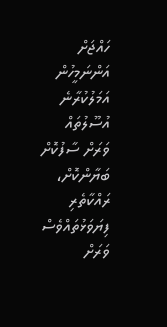ހައްޖަށް އަންނަމީހުން އަމަލުކުރާނެ އުސޫލުތައް ވަރަށް ސާފުކޮށް ބަޔާންކޮށް، ރައްކާތެރި ފިޔަވަޅުތައްވެސް ވަރަށް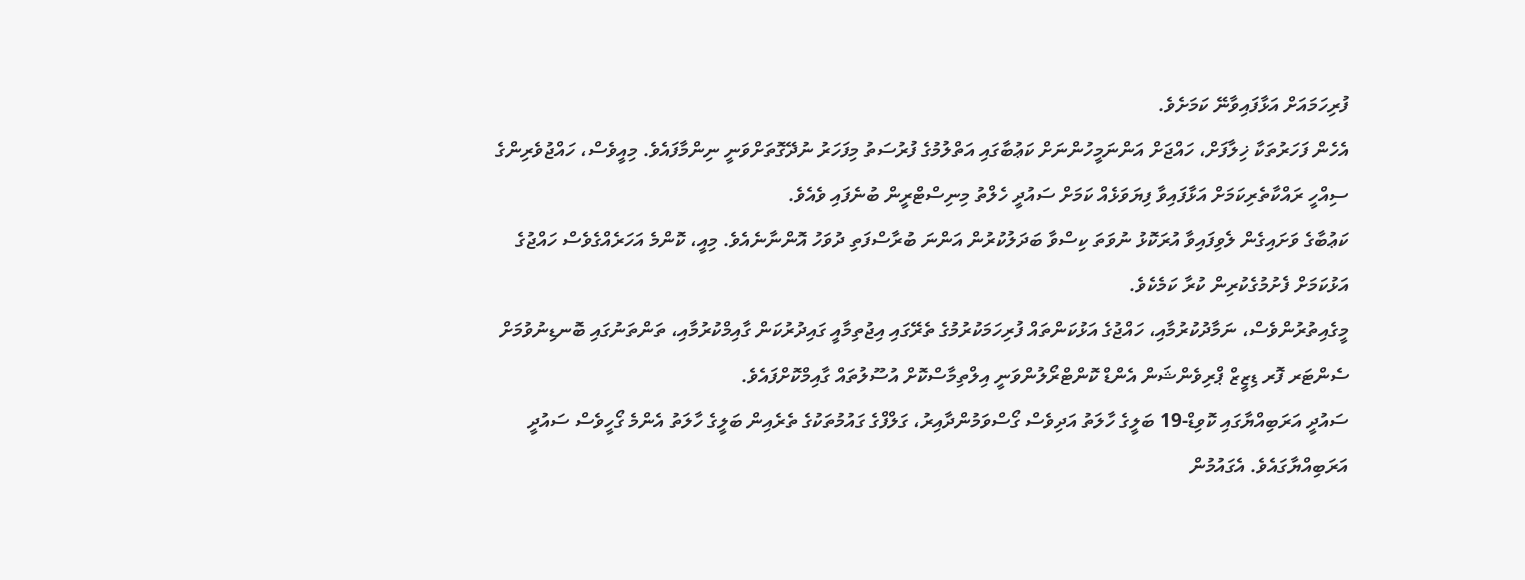ފުރިހަމައަށް އަޅާފައިވާނޭ ކަމަށެވެ.
އެހެން ފަހަރުތަކާ ޚިލާފަށް، ހައްޖަށް އަންނަމީހުންނަށް ކަޢުބާގައި އަތްލުމުގެ ފުރުސަތު މިފަހަރު ނުދޭގޮތަށްވަނީ ނިންމާފައެވެ. މިއީވެސް، ހައްޖުވެރިންގެ ސިއްހީ ރައްކާތެރިކަމަށް އަޅާފައިވާ ފިޔަވަޅެއް ކަމަށް ސައުދީ ހެލްތު މިނިސްޓްރީން ބުނެފައި ވެއެވެ.
ކަޢުބާގެ ވަށައިގެން ލެވިފައިވާ އުރަކޮޅު ނުވަތަ ކިސްވާ ބަދަލުކުރުން އަންނަ ބުރާސްފަތި ދުވަހު އޮންނާނެއެވެ. މިއީ، ކޮންމެ އަހަރެއްގެވެސް ހައްޖުގެ އަޅުކަމަށް ފެށުމުގެކުރިން ކުރާ ކަމެކެވެ.
މީގެއިތުރުންވެސް، ނަމާދުކުރުމާއި، ހައްޖުގެ އަޅުކަންތައް ފުރިހަމަކުރުމުގެ ތެރޭގައި އިޖުތިމާއީ ގައިދުރުކަން ގާއިމްކުރުމާއި، ތަންތަނުގައި ބޮނޑިނުވުމަށް ސެންޓަރ ފޮރ ޑިޒީޒް ޕްރިވެންޝަން އެންޑް ކޮންޓްރޯލުންވަނީ އިލްތިމާސްކޮށް އުސޫލުތައް ގާއިމްކޮށްފައެވެ.
ސައުދީ އަރަބިއްޔާގައި ކޮވިޑް-19 ބަލީގެ ހާލަތު އަދިވެސް ގޯސްވަމުންދާއިރު، ގަލްފްގެ ގައުމުތަކުގެ ތެރެއިން ބަލީގެ ހާލަތު އެންމެ ގޯހީވެސް ސައުދީ އަރަބިއްޔާގައެވެ. އެގައުމުން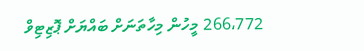266،772 މީހުން މިހާތަނަށް ބައްޔަށް ޕޮޒިޓިވް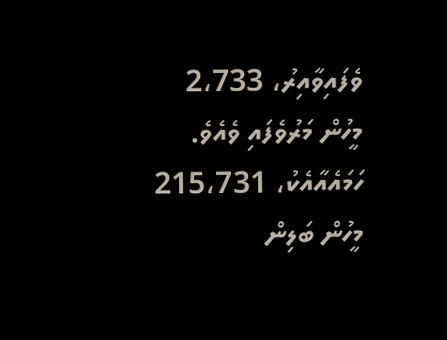ވެފައިވާއިރު، 2،733 މީހުން މަރުވެފައި ވެއެވެ. ހަމައެއާއެކު، 215،731 މީހުން ބަލިން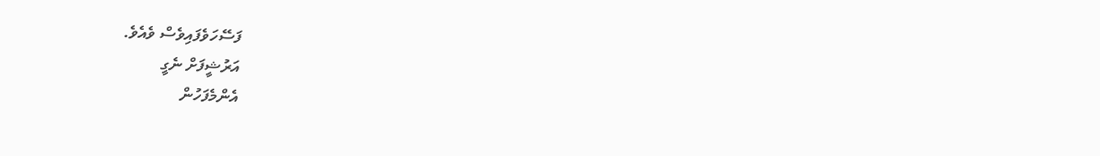ފަސޭހަވެފައިވެސް ވެއެވެ.
އަރުޝީފަށް ނެގީ
އެންމެފަހުން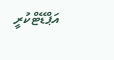އަޕްޑޭޓްކުރީ